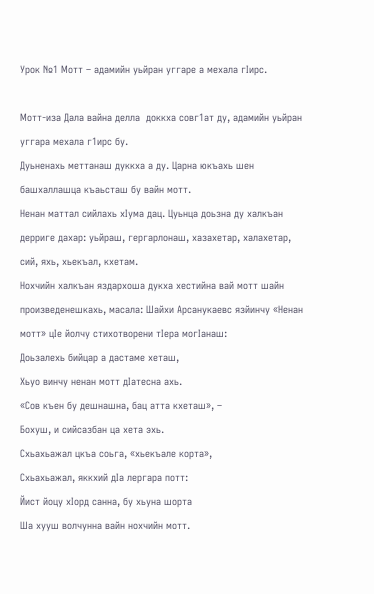Урок №1 Мотт – адамийн уьйран уггаре а мехала гIирс.

Мотт-иза Дала вайна делла  доккха совг1ат ду, адамийн уьйран уггара мехала г1ирс бу.
Дуьненахь меттанаш дуккха а ду. Царна юкъахь шен башхаллашца къаьсташ бу вайн мотт.
Ненан маттал сийлахь хIума дац. Цуьнца доьзна ду халкъан дерриге дахар: уьйраш, гергарлонаш, хазахетар, халахетар, сий, яхь, хьекъал, кхетам.
Нохчийн халкъан яздархоша дукха хестийна вай мотт шайн произведенешкахь, масала: Шайхи Арсанукаевс язйинчу «Ненан мотт» цIе йолчу стихотворени тIера могIанаш:
Доьзалехь бийцар а дастаме хеташ,
Хьуо винчу ненан мотт дIатесна ахь.
«Сов къен бу дешнашна, бац атта кхеташ», –
Бохуш, и сийсазбан ца хета эхь.
Схьахьажал цкъа соьга, «хьекъале корта»,
Схьахьажал, яккхий дIа лергара потт:
Йист йоцу хIорд санна, бу хьуна шорта
Ша хууш волчунна вайн нохчийн мотт.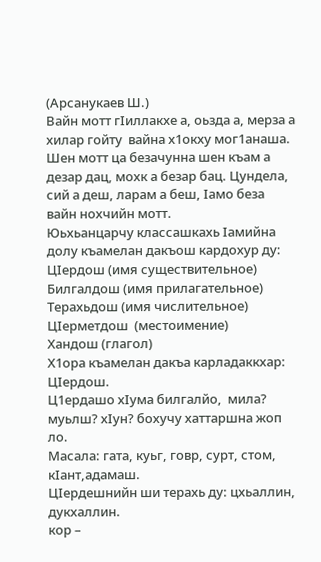(Арсанукаев Ш.)
Вайн мотт гIиллакхе а, оьзда а, мерза а хилар гойту  вайна х1окху мог1анаша.
Шен мотт ца безачунна шен къам а дезар дац, мохк а безар бац. Цундела, сий а деш, ларам а беш, Iамо беза вайн нохчийн мотт.
Юьхьанцарчу классашкахь Iамийна долу къамелан дакъош кардохур ду:
ЦIердош (имя существительное)
Билгалдош (имя прилагательное)
Терахьдош (имя числительное)
ЦIерметдош  (местоимение)
Хандош (глагол)
Х1ора къамелан дакъа карладаккхар:
ЦIердош.
Ц1ердашо хIума билгалйо,  мила? муьлш? хIун? бохучу хаттаршна жоп ло.
Масала: гата, куьг, говр, сурт, стом, кIант,адамаш.
ЦIердешнийн ши терахь ду: цхьаллин, дукхаллин.
кор –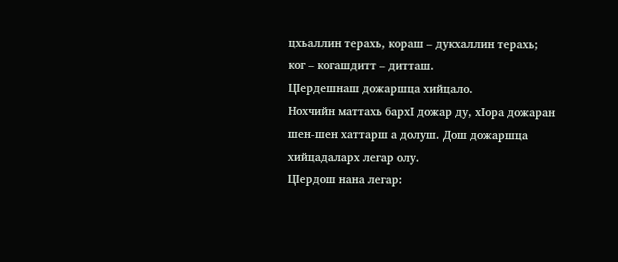цхьаллин терахь, кораш – дукхаллин терахь;
ког – когашдитт – дитташ.
ЦIердешнаш дожаршца хийцало.
Нохчийн маттахь бархI дожар ду, хIора дожаран шен-шен хаттарш а долуш. Дош дожаршца хийцадаларх легар олу.
ЦIердош нана легар: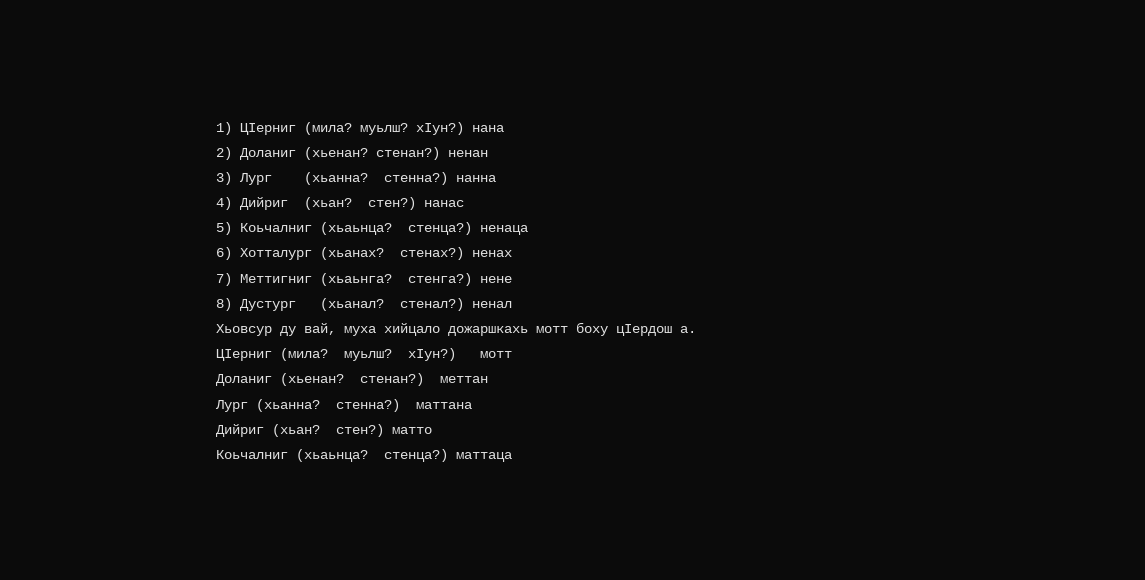1) ЦIерниг (мила? муьлш? хIун?) нана
2) Доланиг (хьенан? стенан?) ненан
3) Лург    (хьанна?  стенна?) нанна
4) Дийриг  (хьан?  стен?) нанас
5) Коьчалниг (хьаьнца?  стенца?) ненаца
6) Хотталург (хьанах?  стенах?) ненах
7) Меттигниг (хьаьнга?  стенга?) нене
8) Дустург   (хьанал?  стенал?) ненал
Хьовсур ду вай, муха хийцало дожаршкахь мотт боху цIердош а.
ЦIерниг (мила?  муьлш?  хIун?)   мотт
Доланиг (хьенан?  стенан?)  меттан
Лург (хьанна?  стенна?)  маттана
Дийриг (хьан?  стен?) матто
Коьчалниг (хьаьнца?  стенца?) маттаца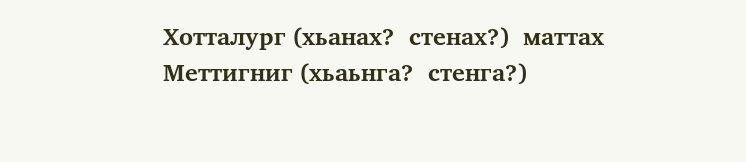Хотталург (хьанах?  стенах?)  маттах
Меттигниг (хьаьнга?  стенга?)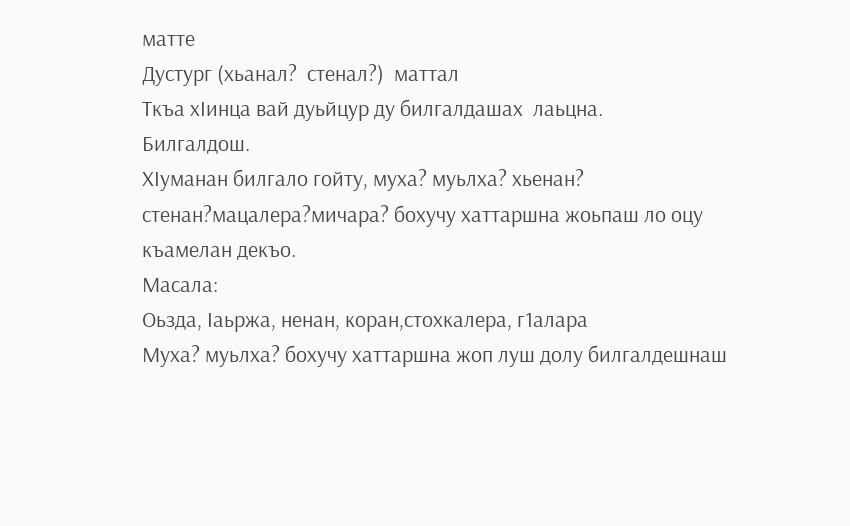матте
Дустург (хьанал?  стенал?)  маттал
Ткъа хIинца вай дуьйцур ду билгалдашах  лаьцна.
Билгалдош.
ХIуманан билгало гойту, муха? муьлха? хьенан? стенан?мацалера?мичара? бохучу хаттаршна жоьпаш ло оцу къамелан декъо.
Масала:
Оьзда, Iаьржа, ненан, коран,стохкалера, г1алара
Муха? муьлха? бохучу хаттаршна жоп луш долу билгалдешнаш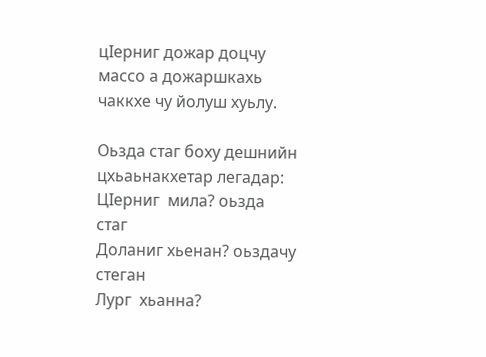цIерниг дожар доцчу массо а дожаршкахь чаккхе чу йолуш хуьлу.

Оьзда стаг боху дешнийн цхьаьнакхетар легадар:
ЦIерниг  мила? оьзда стаг
Доланиг хьенан? оьздачу стеган
Лург  хьанна?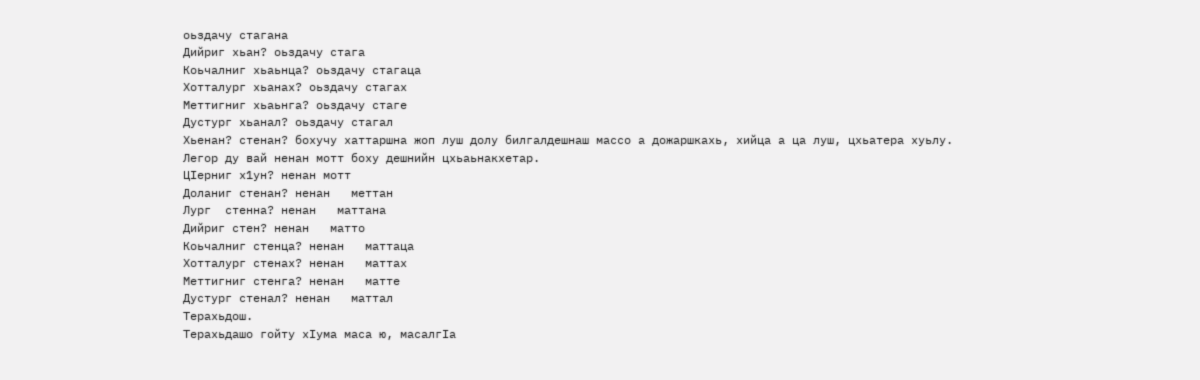оьздачу стагана
Дийриг хьан? оьздачу стага
Коьчалниг хьаьнца? оьздачу стагаца
Хотталург хьанах? оьздачу стагах
Меттигниг хьаьнга? оьздачу стаге
Дустург хьанал? оьздачу стагал
Хьенан? стенан? бохучу хаттаршна жоп луш долу билгалдешнаш массо а дожаршкахь, хийца а ца луш, цхьатера хуьлу.
Легор ду вай ненан мотт боху дешнийн цхьаьнакхетар.
ЦIерниг х1ун? ненан мотт
Доланиг стенан? ненан   меттан
Лург  стенна? ненан   маттана
Дийриг стен? ненан   матто
Коьчалниг стенца? ненан   маттаца
Хотталург стенах? ненан   маттах
Меттигниг стенга? ненан   матте
Дустург стенал? ненан   маттал
Терахьдош.
Терахьдашо гойту хIума маса ю, масалгIа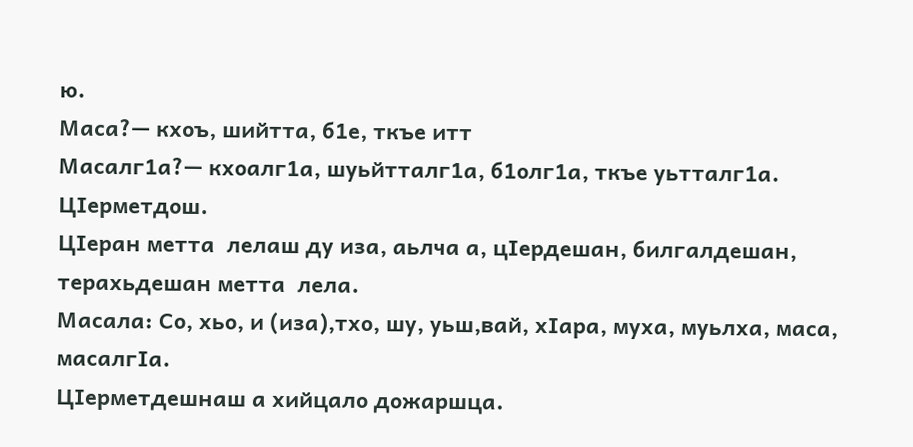ю.
Маса?— кхоъ, шийтта, б1е, ткъе итт
Масалг1а?— кхоалг1а, шуьйтталг1а, б1олг1а, ткъе уьтталг1а.
ЦIерметдош.
ЦIеран метта  лелаш ду иза, аьлча а, цIердешан, билгалдешан, терахьдешан метта  лела.
Масала: Со, хьо, и (иза),тхо, шу, уьш,вай, хIара, муха, муьлха, маса, масалгIа.
ЦIерметдешнаш а хийцало дожаршца.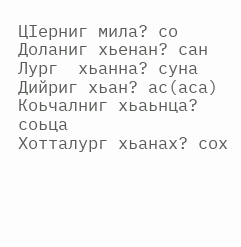ЦIерниг мила? со
Доланиг хьенан? сан
Лург  хьанна? суна
Дийриг хьан? ас(аса)
Коьчалниг хьаьнца? соьца
Хотталург хьанах? сох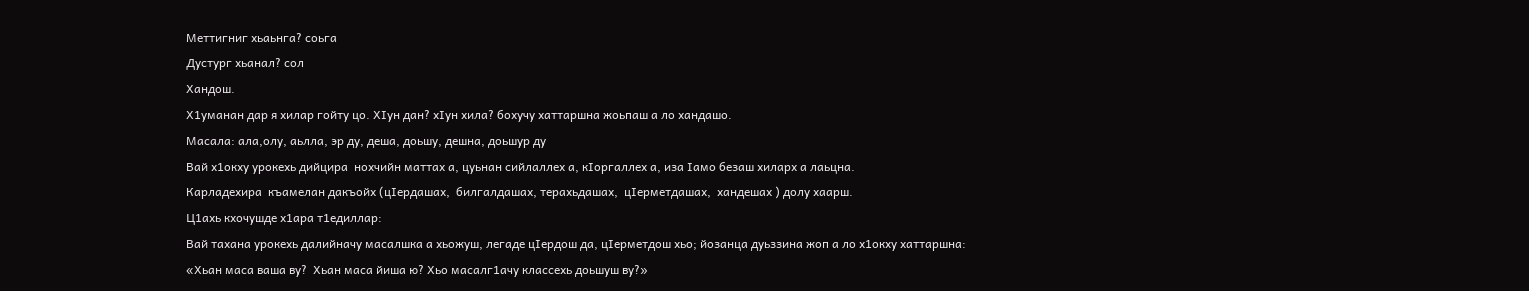Меттигниг хьаьнга? соьга
Дустург хьанал? сол
Хандош.
Х1уманан дар я хилар гойту цо. ХIун дан? хIун хила? бохучу хаттаршна жоьпаш а ло хандашо.
Масала: ала,олу, аьлла, эр ду, деша, доьшу, дешна, доьшур ду
Вай х1окху урокехь дийцира  нохчийн маттах а, цуьнан сийлаллех а, кIоргаллех а, иза Iамо безаш хиларх а лаьцна.
Карладехира  къамелан дакъойх (цIердашах,  билгалдашах, терахьдашах,  цIерметдашах,  хандешах ) долу хаарш.
Ц1ахь кхочушде х1ара т1едиллар:
Вай тахана урокехь далийначу масалшка а хьожуш, легаде цIердош да, цIерметдош хьо; йозанца дуьззина жоп а ло х1окху хаттаршна:
«Хьан маса ваша ву?  Хьан маса йиша ю? Хьо масалг1ачу классехь доьшуш ву?»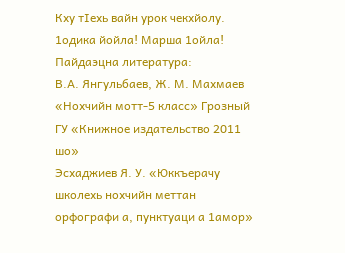Кху тIехь вайн урок чекхйолу. 1одика йойла! Марша 1ойла!
Пайдаэцна литература:
В.А. Янгульбаев, Ж. М. Махмаев «Нохчийн мотт-5 класс» Грозный ГУ «Книжное издательство 2011 шо»
Эсхаджиев Я. У. «Юккъерачу школехь нохчийн меттан орфографи а, пунктуаци а 1амор»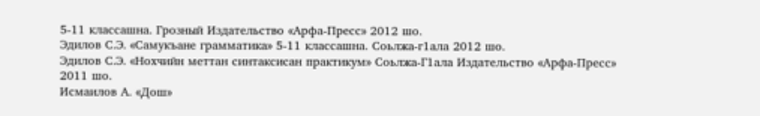5-11 классашна. Грозный Издательство «Арфа-Пресс» 2012 шо.
Эдилов С.Э. «Самукъане грамматика» 5-11 классашна. Соьлжа-г1ала 2012 шо.
Эдилов С.Э. «Нохчийн меттан синтаксисан практикум» Соьлжа-Г1ала Издательство «Арфа-Пресс» 2011 шо.
Исмаилов А. «Дош»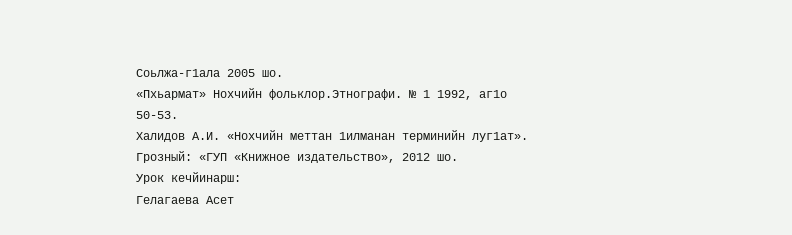Соьлжа-г1ала 2005 шо.
«Пхьармат» Нохчийн фольклор.Этнографи. № 1 1992, аг1о 50-53.
Халидов А.И. «Нохчийн меттан 1илманан терминийн луг1ат». Грозный: «ГУП «Книжное издательство», 2012 шо.
Урок кечйинарш:
Гелагаева Асет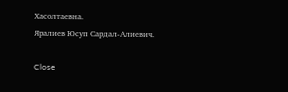Хасолтаевна.
Яралиев Юсуп Сардал-Алиевич.

Close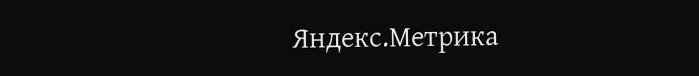Яндекс.Метрика